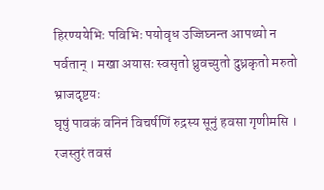हिरण्ययेभिः पविभिः पयोवृध उज्जिघ्नन्त आपथ्यो न पर्वतान् । मखा अयासः स्वसृतो ध्रुवच्युतो दुध्रकृतो मरुतो भ्राजदृष्टयः
घृषुं पावकं वनिनं विचर्षणिं रुद्रस्य सूनुं हवसा गृणीमसि । रजस्तुरं तवसं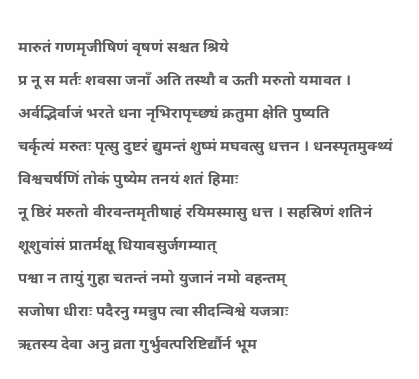मारुतं गणमृजीषिणं वृषणं सश्चत श्रिये
प्र नू स मर्तः शवसा जनाँ अति तस्थौ व ऊती मरुतो यमावत । अर्वद्भिर्वाजं भरते धना नृभिरापृच्छ्यं क्रतुमा क्षेति पुष्यति
चर्कृत्यं मरुतः पृत्सु दुष्टरं द्युमन्तं शुष्मं मघवत्सु धत्तन । धनस्पृतमुक्थ्यं विश्वचर्षणिं तोकं पुष्येम तनयं शतं हिमाः
नू ष्ठिरं मरुतो वीरवन्तमृतीषाहं रयिमस्मासु धत्त । सहस्रिणं शतिनं शूशुवांसं प्रातर्मक्षू धियावसुर्जगम्यात्
पश्वा न तायुं गुहा चतन्तं नमो युजानं नमो वहन्तम्
सजोषा धीराः पदैरनु ग्मन्नुप त्वा सीदन्विश्वे यजत्राः
ऋतस्य देवा अनु व्रता गुर्भुवत्परिष्टिर्द्यौर्न भूम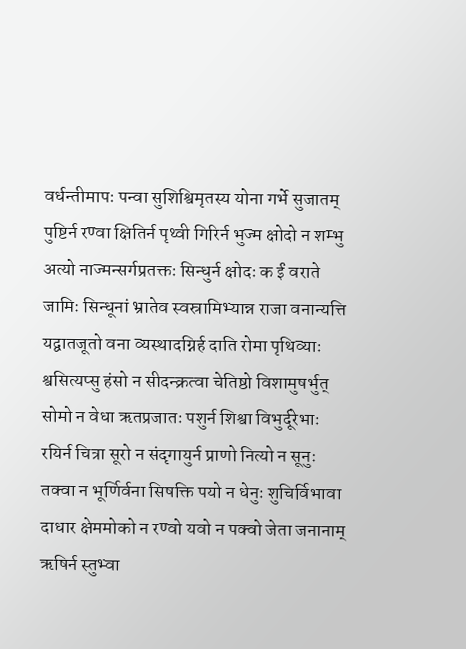वर्धन्तीमापः पन्वा सुशिश्विमृतस्य योना गर्भे सुजातम्
पुष्टिर्न रण्वा क्षितिर्न पृथ्वी गिरिर्न भुज्म क्षोदो न शम्भु
अत्यो नाज्मन्सर्गप्रतक्तः सिन्धुर्न क्षोदः क ईं वराते
जामिः सिन्धूनां भ्रातेव स्वस्रामिभ्यान्न राजा वनान्यत्ति
यद्वातजूतो वना व्यस्थादग्निर्ह दाति रोमा पृथिव्याः
श्वसित्यप्सु हंसो न सीदन्क्रत्वा चेतिष्ठो विशामुषर्भुत्
सोमो न वेधा ऋतप्रजातः पशुर्न शिश्वा विभुर्दूरेभाः
रयिर्न चित्रा सूरो न संदृगायुर्न प्राणो नित्यो न सूनुः
तक्वा न भूर्णिर्वना सिषक्ति पयो न धेनुः शुचिर्विभावा
दाधार क्षेममोको न रण्वो यवो न पक्वो जेता जनानाम्
ऋषिर्न स्तुभ्वा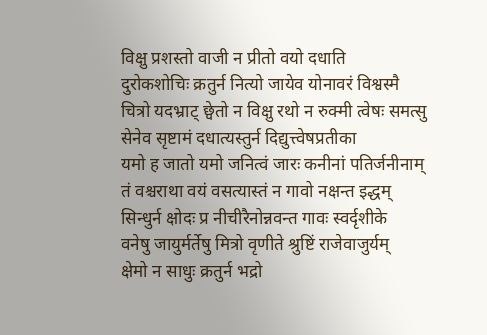विक्षु प्रशस्तो वाजी न प्रीतो वयो दधाति
दुरोकशोचिः क्रतुर्न नित्यो जायेव योनावरं विश्वस्मै
चित्रो यदभ्राट् छ्वेतो न विक्षु रथो न रुक्मी त्वेषः समत्सु
सेनेव सृष्टामं दधात्यस्तुर्न दिद्युत्त्वेषप्रतीका
यमो ह जातो यमो जनित्वं जारः कनीनां पतिर्जनीनाम्
तं वश्चराथा वयं वसत्यास्तं न गावो नक्षन्त इद्धम्
सिन्धुर्न क्षोदः प्र नीचीरैनोन्नवन्त गावः स्वर्दृशीके
वनेषु जायुर्मर्तेषु मित्रो वृणीते श्रुष्टिं राजेवाजुर्यम्
क्षेमो न साधुः क्रतुर्न भद्रो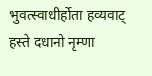भुवत्स्वाधीर्होता हव्यवाट्
हस्ते दधानो नृम्णा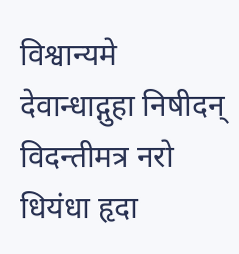विश्वान्यमे देवान्धाद्गुहा निषीदन्
विदन्तीमत्र नरो धियंधा हृदा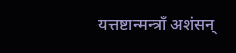यत्तष्टान्मन्त्राँ अशंसन्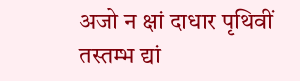अजो न क्षां दाधार पृथिवीं तस्तम्भ द्यां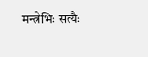मन्त्रेभिः सत्यैः